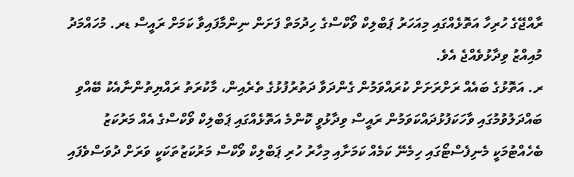ރާއްޖޭގެ ހުރިހާ އަތޮޅެއްގައި މިއަހަރު ޕަބްލިކް ވޯކްސްގެ ހިދުމަތް ފަށަން ނިންމާފައިވާ ކަމަށް ރައީސް ޑރ. މުހައްމަދު މުއިއްޒު ވިދާޅުވެއްޖެ އެވެ.
ރ. އަތޮޅުގެ ބައެއް ރަށްރަށަށް ކުރައްވަމުން ގެންދަވާ ދަތުރުފުޅުގެ ތެރެއިން، މާކުރަތު ރައްޔިތުންނާއެކު ބޭއްވި ބައްދަލުވުމުގައި ވާހަކަފުޅުދައްކަވަމުން ރައީސް ވިދާޅުވީ ކޮންމެ އަތޮޅެއްގައި ޕަބްލިކް ވޯކްސްގެ އެއް މަރުކަޒު ބެހެއްޓުމަކީ މެނިފެސްޓޯގައި ހިމެނޭ ކަމެއް ކަމަށާއި މިހާރު ހުރި ޕަބްލިކް ވޯކްސް މަރުކަޒުތަކަކީ ވަރަށް ދުވަސްވެފައި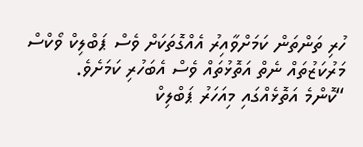ހުރި ތަންތަން ކަމަށްވާއިރު އެއްގޮތަކަށް ވެސް ޕަބްލިކް ވޯކްސް މަރުކަޒުތައް ނެތް އަތޮޅުތައް ވެސް އެބަހުރި ކަމަށެވެ.
“ކޮންމެ އަތޮޅެއްގައި މިއަހަރު ޕަބްލިކް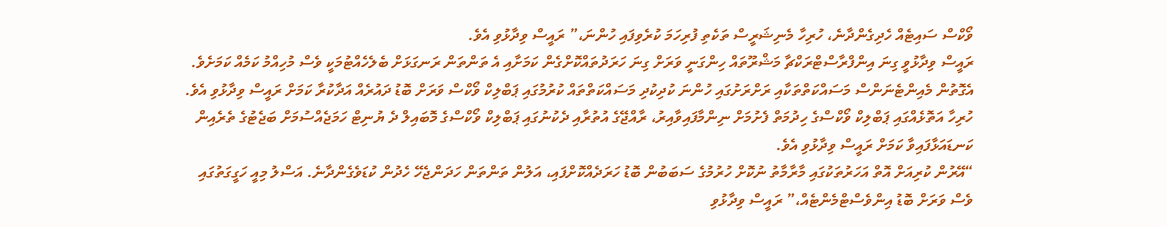ވޯކްސް ސައިޓެއް ހެދިގެންދާނެ، ހުރިހާ މެނިޝަރީސް ތަކެތި ފުރިހަމަ ކުރެވިފައި ހުންނަ،” ރައީސް ވިދާޅުވި އެވެ.
ރައީސް ވިދާޅުވީ ގިނަ އިންފްރާސްޓްރަކްޗާ މަޝްރޫތައް ހިންގަނީ ވަރަށް ގިނަ ހަރަދުތައްކޮށްގެން ކަމަށާއި އެ ތަންތަން ރަނގަޅަށް ބެލެހެއްޓުމަކީ ވެސް މުހިއްމު ކަމެއް ކަމަށެވެ. އެގޮތުން މެއިންޓެނަންސް މަސައްކަތްތަކާއި ރަށްރަށުގައި ހުންނަ ކުދިކުދި މަސައްކަތްތައް ކުރުމުގައި ޕަބްލިކް ވޯކްސް ވަރަށް ބޮޑު ދައުރެއް އަދާކުރާ ކަމަށް ރައީސް ވިދާޅުވި އެވެ.
ހުރިހާ އަތޮޅެއްގައި ޕަބްލިކް ވޯކްސްގެ ހިދުމަތް ފެށުމަށް ނިންމާފައިވާއިރު، ރާއްޖޭގެ އުތުރާއި ދެކުނުގައި ޕަބްލިކް ވޯކްސްގެ މޮބައިލް ދެ ޔުނިޓް ހަމަޖެއްސުމަށް ބަޖެޓުގެ ތެރެއިން ކަނޑައަޅާފައިވާ ކަމަށް ރައީސް ވިދާޅުވި އެވެ.
“އޭރުން ކުރިއަށް އޮތް އަހަރުތަކުގައި މާރާމާތު ނުކޮށް ހުރުމުގެ ސަބަބުން ބޮޑު ހަރަދެއްކޮށްފައި، އަލުން ތަންތަން ހަދަންޖެހޭ ހެދުން ކުޑަވެގެންދާނެ. އަސްލު މިއީ ހަގީގަތުގައި ވެސް ވަރަށް ބޮޑު އިންވެސްޓްމެންޓެއް،” ރައީސް ވިދާޅުވި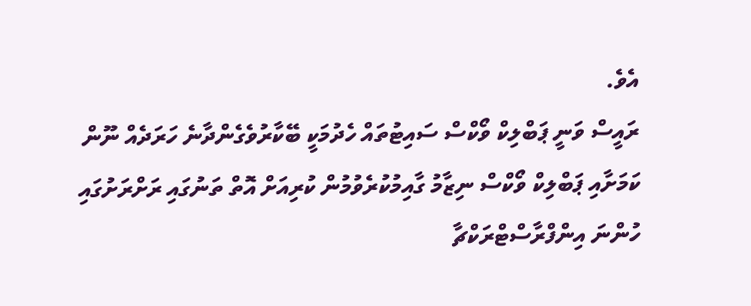އެވެ.
ރައީސް ވަނީ ޕަބްލިކް ވޯކްސް ސައިޓުތައް ހެދުމަކީ ބޭކާރުވެގެންދާނެ ހަރަދެއް ނޫން ކަމަށާއި ޕަބްލިކް ވޯކްސް ނިޒާމު ގާއިމުކުރެވުމުން ކުރިއަށް އޮތް ތަނުގައި ރަށްރަށުގައި ހުންނަ އިންފްރާސްޓްރަކްޗާ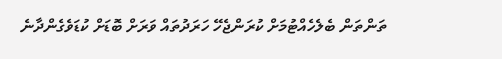ތަންތަން ބެލެހެއްޓުމަށް ކުރަންޖެހޭ ހަރަދުތައް ވަރަށް ބޮޑަށް ކުޑަވެގެންދާނެ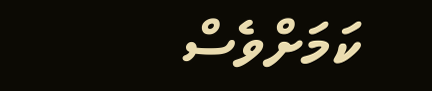ކަމަށްވެސް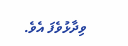ވިދާޅުވެފަ އެވެ.